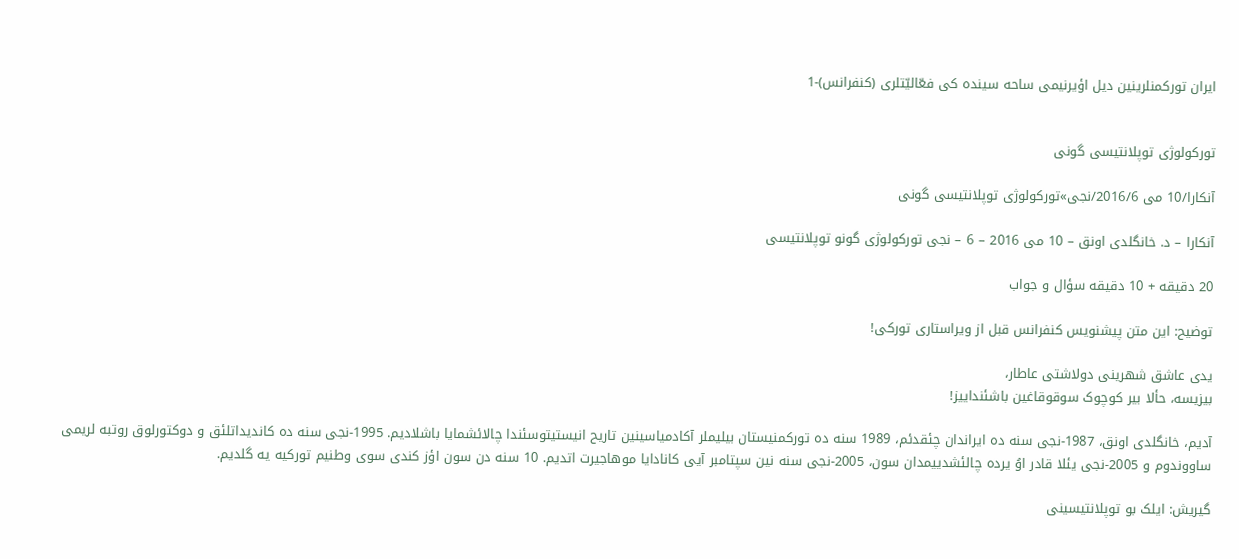ایران تورکمنلرینین دیل اؤیرنیمی ساحه سینده کی فعّالیّتلری (کنفرانس)-1


تورکولوژی توپلانتیسی گونی

آنکارا/10 می 2016/6/نجی»تورکولوژی توپلانتیسی گونی

آنکارا – د. خانگلدی اونق – 10 می 2016 – 6 – نجی تورکولوژی گونو توپلانتیسی

20 دقیقه + 10 دقیقه سؤال و جواب

توضیح: این متن پیشنویس کنفرانس قبل از ویراستاری تورکی!

یدی عاشق شهرینی دولاشتی عاطار،
بیزیسه، حألا بیر کوچوک سوقوقاغین باشئنداییز!

آدیم، خانگلدی اونق، 1987-نجی سنه ده ایراندان چئقدئم، 1989 سنه ده تورکمنیستان بیلیملر آکادمیاسینین تاریح انیستیتوسئندا چالائشمایا باشلادیم. 1995-نجی سنه ده کاندیداتلئق و دوکتورلوق روتبه لریمی ساووندوم و 2005-نجی یئلا قادر اوُ یرده چالئشدییمدان سون، 2005-نجی سنه نین سپتامبر آیی کانادایا موهاجیرت اتدیم. 10 سنه دن سون اؤز کندی سوی وطنیم تورکیه یه گلدیم.

گیریش: ایلک بو توپلانتیسینی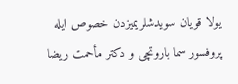یولا قویان سویدشلریمیزدن خصوص ایله پروفسور سما باروتچی و دکتر مأحمت ریضا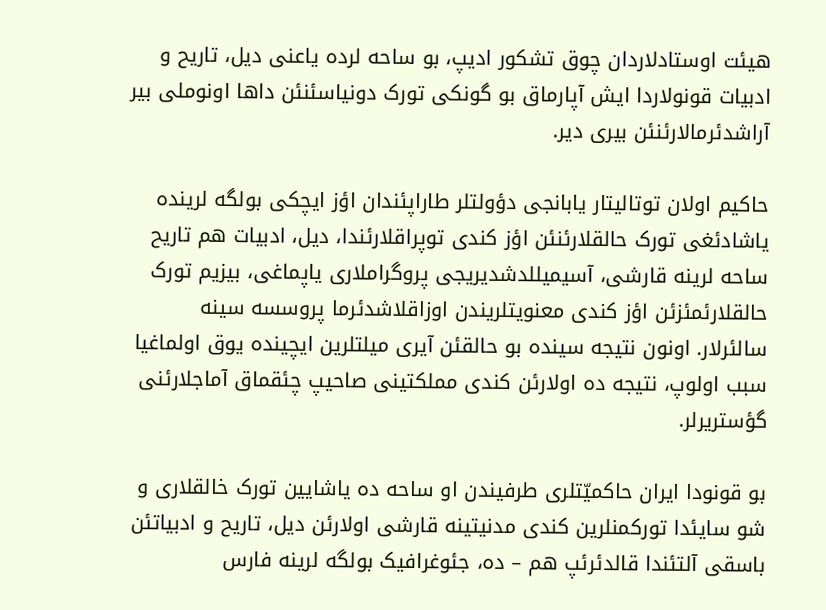هیئت اوستادلاردان چوق تشکور ادیپ، بو ساحه لرده یاعنی دیل، تاریح و ادبیات قونولاردا ایش آپارماق بو گونکی تورک دونیاسئنئن داها اونوملی بیر آراشدئرمالارئنئن بیری دیر.

حاکیم اولان توتالیتار یابانجی دؤولتلر طاراپئندان اؤز ایچکی بولگه لرینده یاشادئغی تورک حالقلارئنئن اؤز کندی توپراقلارئندا، دیل، ادبیات هم تاریح ساحه لرینه قارشی، آسیمیللدشدیریجی پروگراملاری یاپماغی، بیزیم تورک حالقلارئمئزئن اؤز کندی معنویتلریندن اوزاقلاشدئرما پروسسه سینه سالئرلار. اونون نتیجه سینده بو حالقئن آیری میلتلرین ایچینده یوق اولماغیا سبب اولوپ، نتیجه ده اولارئن کندی مملکتینی صاحیپ چئقماق آماجلارئنی گؤستریرلر.

بو قونودا ایران حاکمیّتلری طرفیندن او ساحه ده یاشایین تورک خالقلاری و شو سایئدا تورکمنلرین کندی مدنیتینه قارشی اولارئن دیل، تاریح و ادبیاتئن باسقی آلتئندا قالدئرئپ هم – ده، جئوغرافیک بولگه لرینه فارس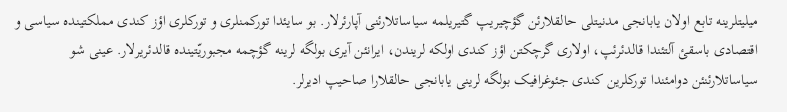میلیتلرینه تابع اولان یابانجی مدنیتلی حالقلارئن گؤچیریپ گتیریلمه سیاساتلارئنی آپارئرلار. بو سایئدا تورکمنلری و تورکلری اؤز کندی مملکتینده سیاسی و اقتصادی باسقئ آلتئندا قالدئرئپ، اولاری گرچکتن اؤز کندی اولکه لریندن، ایرانئن آیری بولگه لرینه گؤچمه مجبوریّتینده قالدئریرلار. عینی شو سیاساتلارئنئن دوامئندا تورکلرین کندی جئوغرافیک بولگه لرینی یابانجی حالقلارا صاحیپ ادیرلر.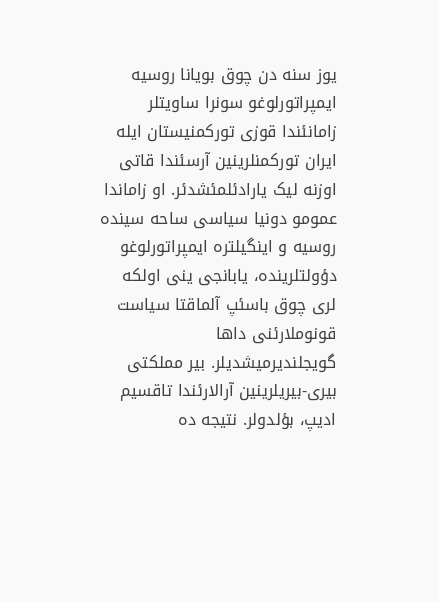یوز سنه دن چوق بویانا روسیه ایمپراتورلوغو سونرا ساویتلر زامانئندا قوزی تورکمنیستان ایله ایران تورکمنلرینین آرسئندا قاتی اوزنه لیک یارادئلمئشدئر. او زاماندا عمومو دونیا سیاسی ساحه سینده روسیه و اینگیلتره ایمپراتورلوغو دؤولتلرینده، یابانجی ینی اولکه لری چوق باسئپ آلماقتا سیاست قونوملارئنی داها گویجلندیرمیشدیلر. بیر مملکتی بیری-بیریلرینین آرالارئندا تاقسیم ادیپ، بؤلدولر. نتیجه ده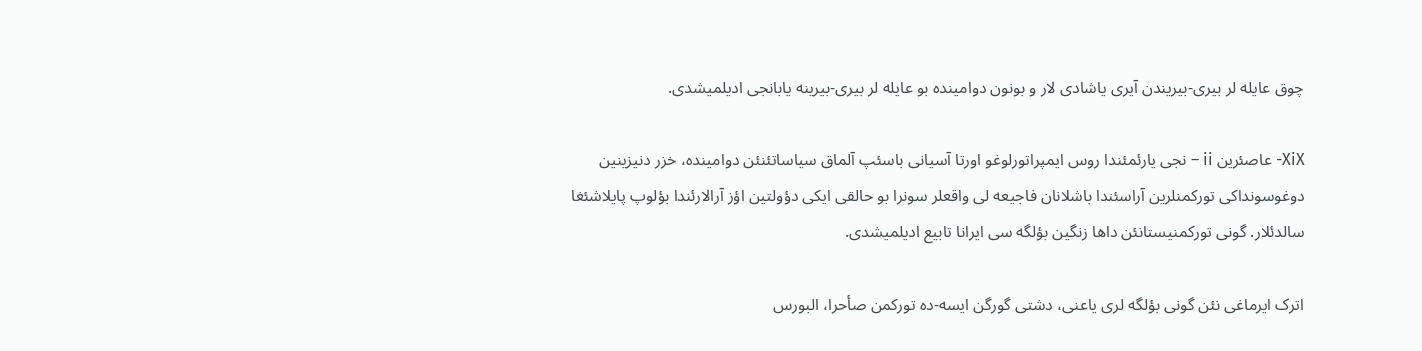چوق عایله لر بیری-بیریندن آیری یاشادی لار و بونون دوامینده بو عایله لر بیری-بیرینه یابانجی ادیلمیشدی.

XiX- عاصئرین ii – نجی یارئمئندا روس ایمپراتورلوغو اورتا آسیانی باسئپ آلماق سیاساتئنئن دوامینده، خزر دنیزینین دوغوسونداکی تورکمنلرین آراسئندا باشلانان فاجیعه لی واقعلر سونرا بو حالقی ایکی دؤولتین اؤز آرالارئندا بؤلوپ پایلاشئغا سالدئلار. گونی تورکمنیستانئن داها زنگین بؤلگه سی ایرانا تابیع ادیلمیشدی.

اترک ایرماغی نئن گونی بؤلگه لری یاعنی، دشتی گورگن ایسه-ده تورکمن صأحرا، البورس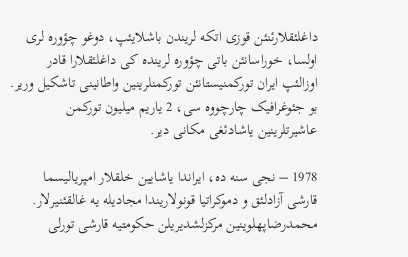داغلئقلارئنئن قوزی اتکه لریندن باشلایئپ، دوغو چؤوره لری اولسا، خوراسانئن باتی چؤوره لرینده کی داغلئقلارا قادر اوزالئپ ایران تورکمنیستانئن تورکمنلرینین واطانینی تاشکیل وریر. بو جئوغرافیک چارچووه سی، 2 یاریم میلیون تورکمن عاشیرتلرینین یاشادئغی مکانی دیر.

1978 – نجی سنه ده، ایراندا یاشایین خلقلار امپریالیسما قارشی آزادلئق و دموکراتیا قونولاریندا مجادیله یه غالقئنیرلار. محمدرضاپهلوینین مرکزلشدیریلن حکومتیه قارشی تورلی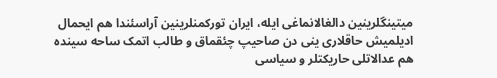میتینگلرینین دالغالانماغی ایله، ایران تورکمنلرینین آراسئندا هم ایحمال ادیلمیش حاقلاری ینی دن صاحیپ چئقماق و طالب اتمک ساحه سینده هم عدالاتلی حاریکتلر و سیاسی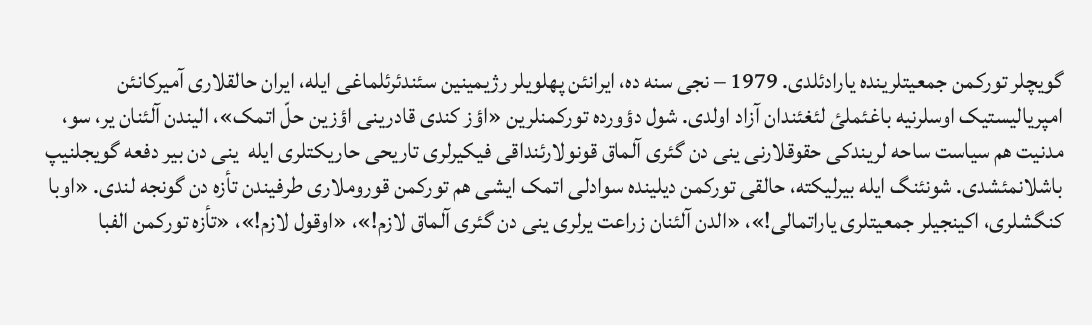گویچلر تورکمن جمعیتلرینده یارادئلدی. 1979 – نجی سنه ده، ایرانئن پهلویلر رژیمینین سئندئرئلماغی ایله، ایران حالقلاری آمیرکانئن امپریالیستیک اوسلرنیه باغئملئ لئغئندان آزاد اولدی. شول دؤورده تورکمنلرین «اؤز کندی قادرینی اؤزین حلّ اتمک»، الیندن آلئنان یر، سو، مدنیت هم سیاست ساحه لریندکی حقوقلارنی ینی دن گئری آلماق قونولارئنداقی فیکیرلری تاریحی حاریکتلری ایله  ینی دن بیر دفعه گویجلنیپ باشلانمئشدی. شونئنگ ایله بیرلیکته، حالقی تورکمن دیلینده سوادلی اتمک ایشی هم تورکمن قوروملاری طرفیندن تأزه دن گونجه لندی. «اوبا کنگشلری، اکینجیلر جمعیتلری یاراتمالی!»، «الدن آلئنان زراعت یرلری ینی دن گئری آلماق لازم!»، «اوقول لازم!»، «تأزه تورکمن الفبا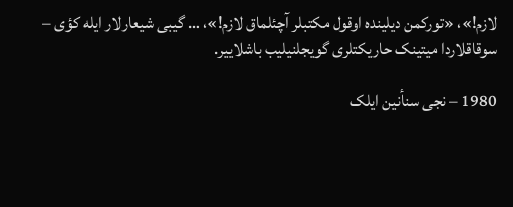لازم!»، «تورکمن دیلینده اوقول مکتبلر آچئلماق لازم!»، … گیبی شیعارلار ایله کؤی – سوقاقلاردا میتینک حاریکتلری گویجلنیلیب باشلاییر.

1980 – نجی سنأنین ایلک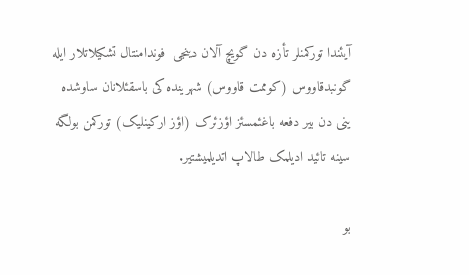آیئندا تورکمنلر تأزه دن گویچ آلان دینجی  فوندامنتال تشکیلاتلار ایله گونبدقاووس (کوممت قاووس) شهرینده کی باسقئلانان ساوشده ینی دن بیر دفعه باغئمسئز اؤزئرک (اؤز ارکینلیک) تورکمن بولگه سینه تائید ادیلمک طالاپ اتدیلمیشتیر.

بو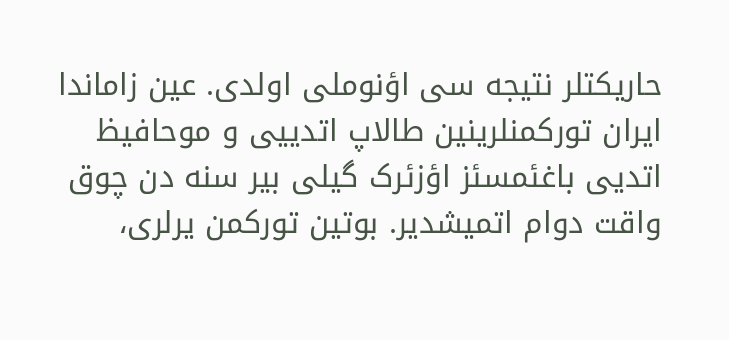حاریکتلر نتیجه سی اؤنوملی اولدی. عین زاماندا ایران تورکمنلرینین طالاپ اتدییی و موحافیظ اتدیی باغئمسئز اؤزئرک گیلی بیر سنه دن چوق واقت دوام اتمیشدیر. بوتین تورکمن یرلری،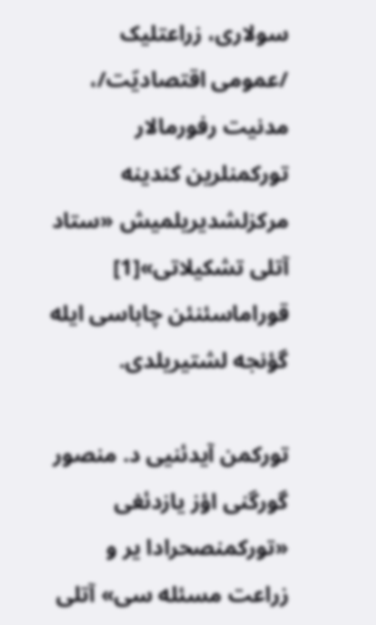سولاری، زراعتلیک /عمومی اقتصادیّت/، مدنیت رفورمالار تورکمنلرین کندینه مرکزلشدیریلمیش «ستاد آتلی تشکیلاتی»[1] قوراماسئنئن چاباسی ایله گؤنجه لشتیریلدی.

تورکمن آیدئنیی د. منصور گورگنی اؤز یازدئغی «تورکمنصحرادا یر و زراعت مسئله سی» آتلی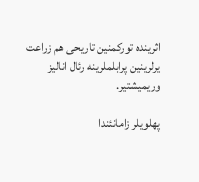اثرینده تورکمنین تاریحی هم زراعت یرلرینین پرابلملرینه رئال انالیز وریمیشتیر.

پهلویلر زامانئندا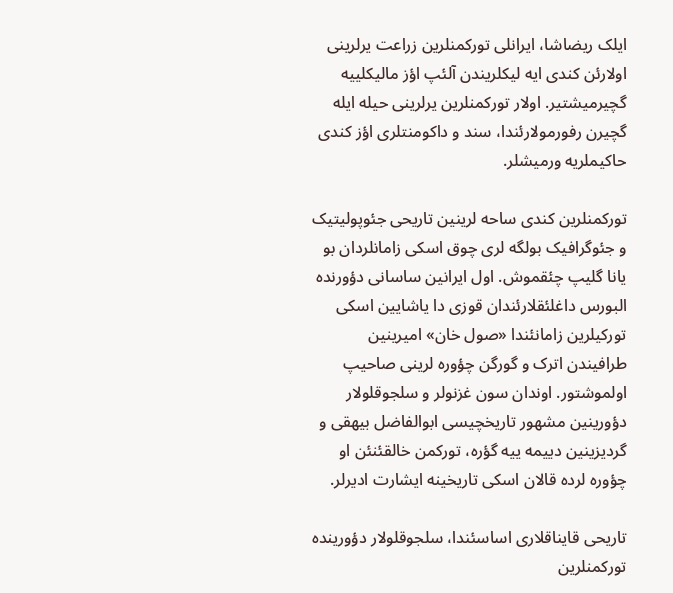ایلک ریضاشا، ایرانلی تورکمنلرین زراعت یرلرینی اولارئن کندی ایه لیکلریندن آلئپ اؤز مالیکلییه گچیرمیشتیر. اولار تورکمنلرین یرلرینی حیله ایله گچیرن رفورمولارئندا، سند و داکومنتلری اؤز کندی حاکیملریه ورمیشلر.

تورکمنلرین کندی ساحه لرینین تاریحی جئوپولیتیک و جئوگرافیک بولگه لری چوق اسکی زامانلردان بو یانا گلیپ چئقموش. اول ایرانین ساسانی دؤورنده البورس داغلئقلارئندان قوزی دا یاشایین اسکی تورکیلرین زامانئندا «صول خان» امیرینین طرافیندن اترک و گورگن چؤوره لرینی صاحیپ اولموشتور. اوندان سون غزنولر و سلجوقلولار دؤورینین مشهور تاریخچیسی ابوالفاضل بیهقی و گردیزینین دییمه ییه گؤره، تورکمن خالقئنئن او چؤوره لرده قالان اسکی تاریخینه ایشارت ادیرلر.

تاریحی قایناقلاری اساسئندا، سلجوقلولار دؤورینده تورکمنلرین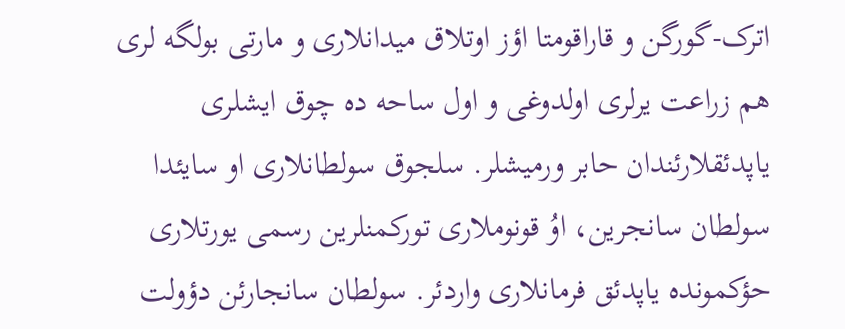اترک-گورگن و قاراقومتا اؤز اوتلاق میدانلاری و مارتی بولگه لری هم زراعت یرلری اولدوغی و اول ساحه ده چوق ایشلری یاپدئقلارئندان حابر ورمیشلر. سلجوق سولطانلاری او سایئدا سولطان سانجرین، اوُ قونوملاری تورکمنلرین رسمی یورتلاری حؤکمونده یاپدئق فرمانلاری واردئر. سولطان سانجارئن دؤولت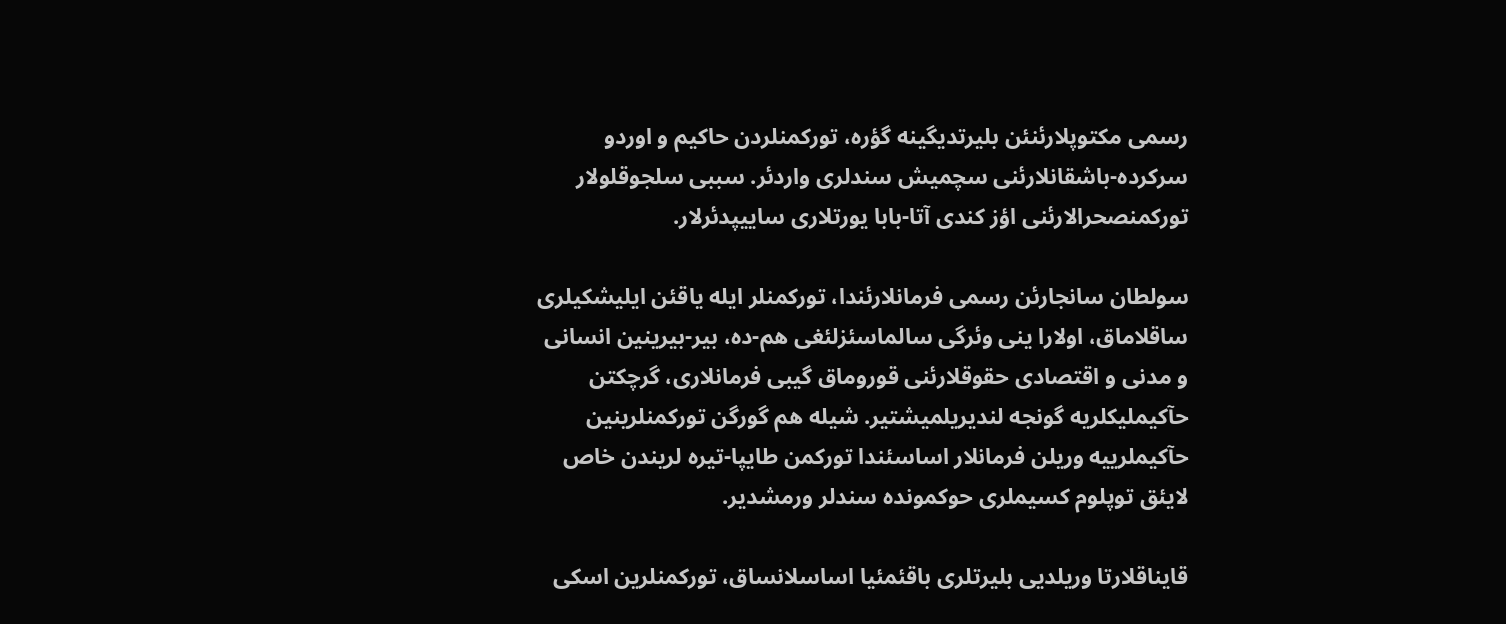رسمی مکتوپلارئنئن بلیرتدیگینه گؤره، تورکمنلردن حاکیم و اوردو سرکرده-باشقانلارئنی سچمیش سندلری واردئر. سببی سلجوقلولار تورکمنصحرالارئنی اؤز کندی آتا-بابا یورتلاری ساییپدئرلار.

سولطان سانجارئن رسمی فرمانلارئندا، تورکمنلر ایله یاقئن ایلیشکیلری ساقلاماق، اولارا ینی وئرگی سالماسئزلئغی هم-ده، بیر-بیرینین انسانی و مدنی و اقتصادی حقوقلارئنی قوروماق گیبی فرمانلاری، گرچکتن حآکیملیکلریه گونجه لندیریلمیشتیر. شیله هم گورگن تورکمنلرینین حآکیملرییه وریلن فرمانلار اساسئندا تورکمن طایپا-تیره لریندن خاص لایئق توپلوم کسیملری حوکمونده سندلر ورمشدیر.

قایناقلارتا وریلدیی بلیرتلری باقئمئیا اساسلانساق، تورکمنلرین اسکی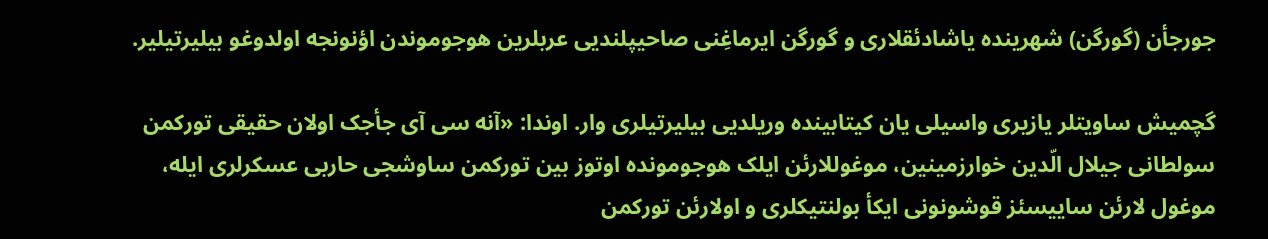جورجأن (گورگن) شهرینده یاشادئقلاری و گورگن ایرماغِنی صاحیپلندیی عربلرین هوجوموندن اؤنونجه اولدوغو بیلیرتیلیر.

گچمیش ساویتلر یازیری واسیلی یان کیتابینده وریلدیی بیلیرتیلری وار. اوندا: «آنه سی آی جأجک اولان حقیقی تورکمن سولطانی جیلال الّدین خوارزمینین، موغوللارئن ایلک هوجومونده اوتوز بین تورکمن ساوشجی حاربی عسکرلری ایله، موغول لارئن ساییسئز قوشونونی ایکأ بولنتیکلری و اولارئن تورکمن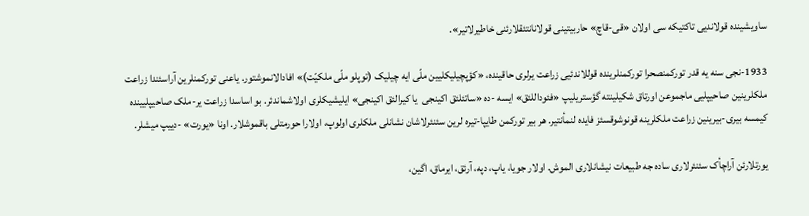ساویشینده قولاندیی تاکتیکه سی اولان «قی-قاچ» حاربیتینی قولانانتئقلارئنی خاطیرلاتیر».

1933-نجی سنه یه قدر تورکمنصحرا تورکمنلرینده قوللاندئیی زراعت یرلری حاقینده، «کؤپچیلیکلیین ملّی ایه چیلیک (توپلو ملّی ملکیّت)» افادالانموشتور. یاعنی تورکمنلرین آراسئندا زراعت ملکلرینین صاحیپلیی ماجموعن اورتاق شکیلینته گؤستریلیپ «فئوداللئق» ایسه -ده «ساتئلئق اکینجی  یا کیرالئق اکینجی» ایلیشیکلری اولاشماندئر. بو اساسدا زراعت یر-ملک صاحیپلیینده کیمسه بیری-بیرینین زراعت ملکلرینه قونوشوقسئز فایده لنمأنتیر. هر بیر تورکمن طایپا-تیره لرین سئنئرلاشان نشانلی ملکلری اولوپ، اولارا حورمتلی باقموشلار. اونا «یورت» -دییپ میشلر.

یورتلارئن آراچأک سئنئرلاری ساده جه طبیعات نیشانلاری الموش. اولار جویا، یاپ، دپه، آرئق، ایرماق، اگین،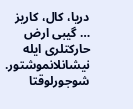دریا، کال، کاریز … گیبی ارض حارکتلری ایله نیشانلانموشتور. شوجورلوقتا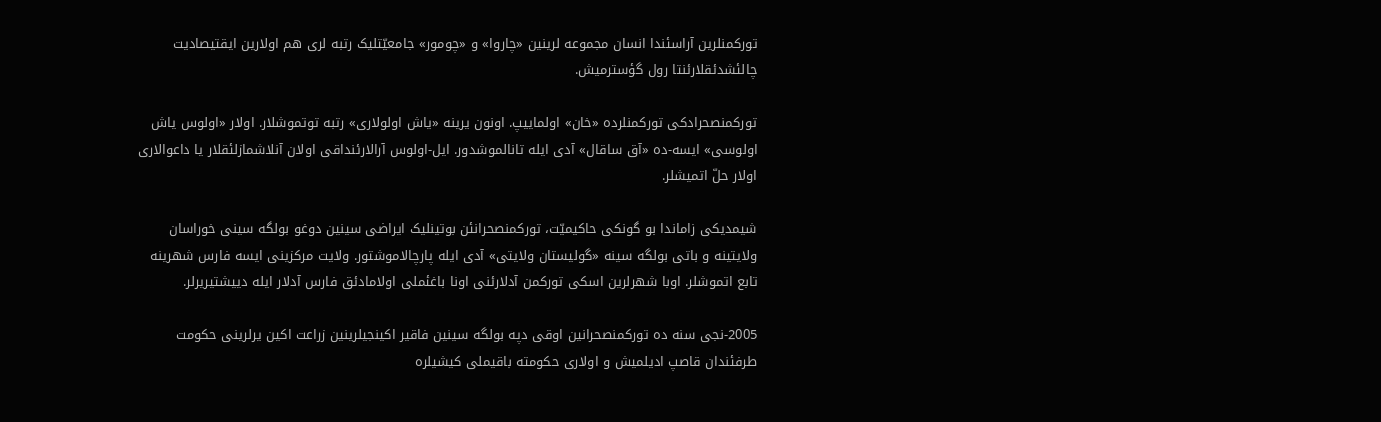تورکمنلرین آراسئندا انسان مجموعه لرینین «چاروا» و «چومور» جامعیّتلیک رتبه لری هم اولارین ایقتیصادیت چالئشدئقلارئنتا رول گؤسترمیش.

تورکمنصحرادکی تورکمنلرده «خان» اولماییپ. اونون یرینه «یاش اولولاری» رتبه توتموشلار. اولار «اولوس یاش اولوسی» ایسه-ده «آق ساقال» آدی ایله تانالموشدور. ایل-اولوس آرالارئنداقی اولان آنلاشمازلئقلار یا داعوالاری اولار حلّ اتمیشلر.

شیمدیکی زاماندا بو گونکی حاکیمیّت، تورکمنصحرانئن بوتینلیک ایراضی سینین دوغو بولگه سینی خوراسان ولایتینه و باتی بولگه سینه «گولیستان ولایتی» آدی ایله پارچالاموشتور. ولایت مرکزینی ایسه فارس شهرینه تابع اتموشلر. اوبا شهرلرین اسکی تورکمن آدلارئنی اونا باغئملی اولامادئق فارس آدلار ایله دییشتیریرلر.

2005-نجی سنه ده تورکمنصحرانین اوقی دپه بولگه سینین فاقیر اکینجیلرینین زراعت اکین یرلرینی حکومت طرفئندان قاصپ ادیلمیش و اولاری حکومته باقیملی کیشیلره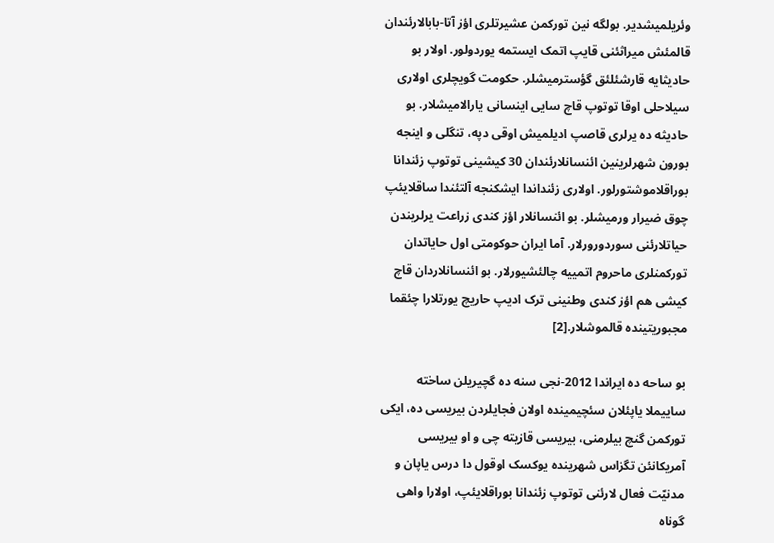وئریلمیشدیر. بولگه نین تورکمن عشیرتلری اؤز آتا-بابالارئندان قالمئش میراثئنی قایپ اتمک ایستمه یوردولور. اولار بو حادیثایه قارشئلئق گؤسترمیشلر. حکومت گویچلری اولاری سیلاحلی اوقا توتوپ قاچ سایی اینسانی یارالامیشلار. بو حادیثه ده یرلری قاصپ ادیلمیش اوقی دپه، تنگلی و اینجه بورون شهرلرینین ائنسانلارئندان 30 کیشینی توتوپ زئندانا بوراقلاموشتورلور. اولاری زئنداندا ایشکنجه آلتئندا ساقلایئپ چوق ضیرار ورمیشلر. بو ائنسانلار اؤز کندی زراعت یرلریندن حیاتلارئنی سوردورورلار. آما ایران حوکومتی اول حایاتدان تورکمنلری ماحروم اتمییه چالئشیورلار. بو ائنسانلاردان قاچ کیشی هم اؤز کندی وطنینی ترک ادیپ حاریچ یورتلارا چئقما مجبوریتینده قالموشلار.[2]

بو ساحه ده ایراندا 2012-نجی سنه ده گچیریلن ساخته ساییملا یاپئلان سئچیمینده اولان فجایلردن بیریسی ده، ایکی تورکمن گنچ بیلرمنی، بیریسی قازیته چی و او بیریسی آمریکانئن تگزاس شهرینده یوکسک اوقول دا درس یاپان و مدنیّت فعال لارئنی توتوپ زئندانا بوراقلایئپ، اولارا واهی گوناه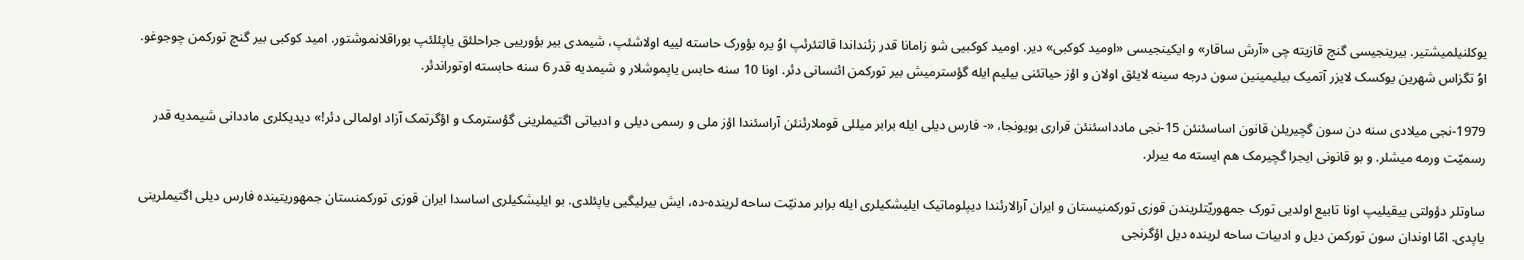یوکلنیلمیشتیر. بیرینجیسی گنچ قازیته چی «آرش ساقار» و ایکینجیسی «اومید کوکبی» دیر. اومید کوکبیی شو زامانا قدر زئنداندا قالتئرئپ اوُ یره بؤورک حاسته لییه اولاشئپ، شیمدی بیر بؤورییی جراحلئق یاپئلئپ بوراقلانموشتور. امید کوکبی بیر گنچ تورکمن چوجوغو. اوُ تگزاس شهرین یوکسک لایزر آتمیک بیلیمینین سون درجه سینه لایئق اولان و اؤز حیاتئنی بیلیم ایله گؤسترمیش بیر تورکمن ائنسانی دئر. اونا 10 سنه حابس یاپموشلار و شیمدیه قدر 6 سنه حابسته اوتوراندئر.

1979-نجی میلادی سنه دن سون گچیریلن قانون اساسئنئن 15-نجی مادداسئنئن قراری بویونجا، «- فارس دیلی ایله برابر میللی قوملارئنئن آراسئندا اؤز ملی و رسمی دیلی و ادبیاتی اگتیملرینی گؤسترمک و اؤگرتمک آزاد اولمالی دئر!» دیدیکلری ماددانی شیمدیه قدر رسمیّت ورمه میشلر. و بو قانونی ایجرا گچیرمک هم ایسته مه ییرلر.

ساوتلر دؤولتی ییقیلیپ اونا تابیع اولدیی تورک جمهوریّتلریندن قوزی تورکمنیستان و ایران آرالارئندا دیپلوماتیک ایلیشکیلری ایله برابر مدنیّت ساحه لرینده-ده، ایش بیرلیگیی یاپئلدی. بو ایلیشکیلری اساسدا ایران قوزی تورکمنستان جمهوریتینده فارس دیلی اگتیملرینی یاپدی. امّا اوندان سون تورکمن دیل و ادبیات ساحه لرینده دیل اؤگرنجی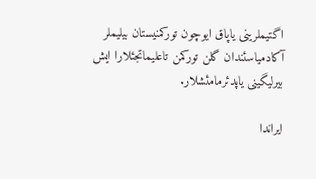اگتیملرینی یاپاق ایوچون تورکمنیستان بیلیملر آکادمیاسئندان گلن تورکمن تاعلیماتجئلارا ایش بیرلیگینی یاپدئرمامئشلار.

ایراندا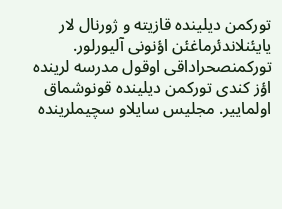تورکمن دیلینده قازیته و ژورنال لار یایئنلاندئرماغئن اؤنونی آلیورلور. تورکمنصحراداقی اوقول مدرسه لرینده اؤز کندی تورکمن دیلینده قونوشماق اولماییر. مجلیس سایلاو سچیملرینده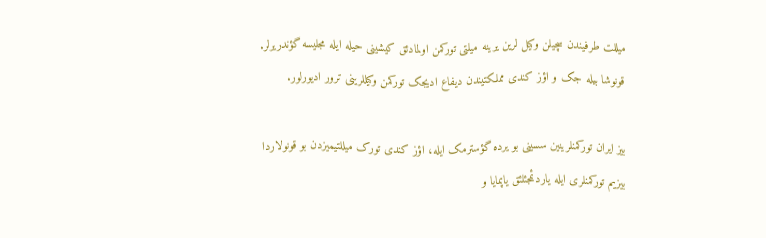میللت طرفیندن سچیلن وکیل لرین یرینه میلتی تورکمن اولمادئق کیشینی حیله ایله مجلیسه گؤندریرلر. قونوشا بیله جک و اؤز کندی مملکتیندن دیفاع ادیجک تورکمن وکیللرینی ترور ادیورلور.

بیز ایران تورکمنلرینین سسینی بو یرده گؤسترمک ایله، اؤز کندی تورک میللتیمیزدن بو قونولاردا بیزیم تورکمنلری ایله یاردئمجئلئق یاپمایا و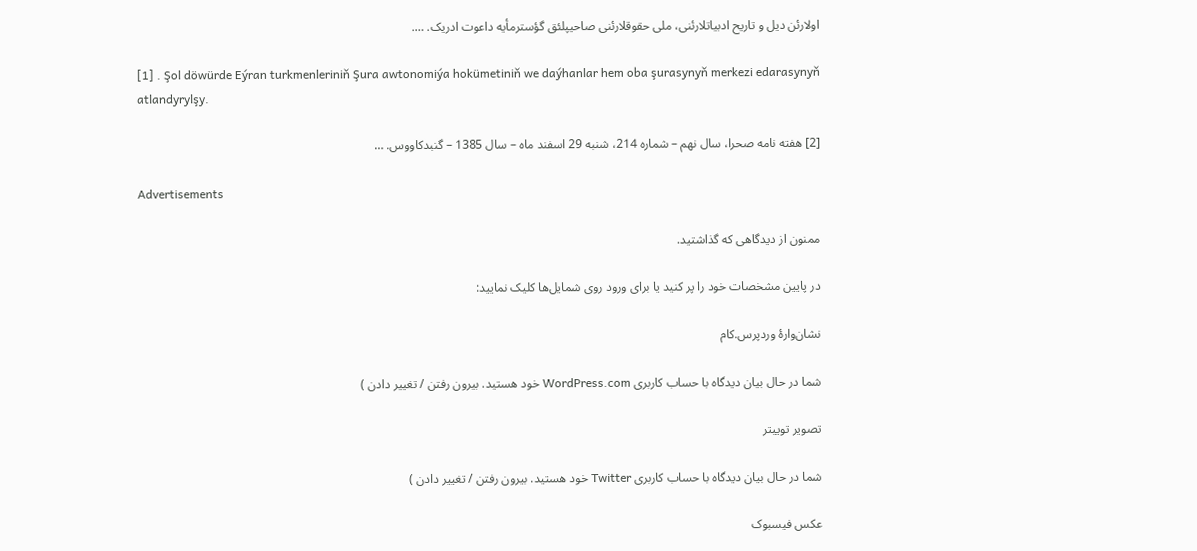اولارئن دیل و تاریح ادبیاتلارئنی، ملی حقوقلارئنی صاحیپلئق گؤسترمأیه داعوت ادریک. ….

[1] . Şol döwürde Eýran turkmenleriniň Şura awtonomiýa hokümetiniň we daýhanlar hem oba şurasynyň merkezi edarasynyň atlandyrylşy.

[2] هفته نامه صحرا، سال نهم – شماره 214، شنبه 29 اسفند ماه – سال 1385 – گنبدکاووس. …

Advertisements

ممنون از دیدگاهی که گذاشتید.

در پایین مشخصات خود را پر کنید یا برای ورود روی شمایل‌ها کلیک نمایید:

نشان‌وارهٔ وردپرس.کام

شما در حال بیان دیدگاه با حساب کاربری WordPress.com خود هستید. بیرون رفتن / تغییر دادن )

تصویر توییتر

شما در حال بیان دیدگاه با حساب کاربری Twitter خود هستید. بیرون رفتن / تغییر دادن )

عکس فیسبوک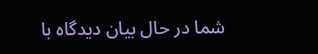شما در حال بیان دیدگاه با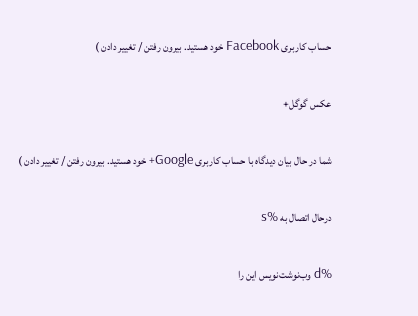حساب کاربری Facebook خود هستید. بیرون رفتن / تغییر دادن )

عکس گوگل+

شما در حال بیان دیدگاه با حساب کاربری Google+ خود هستید. بیرون رفتن / تغییر دادن )

درحال اتصال به %s

%d وب‌نوشت‌نویس این را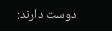دوست دارند: